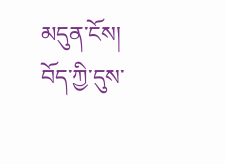མདུན་ངོས།
བོད་ཀྱི་དུས་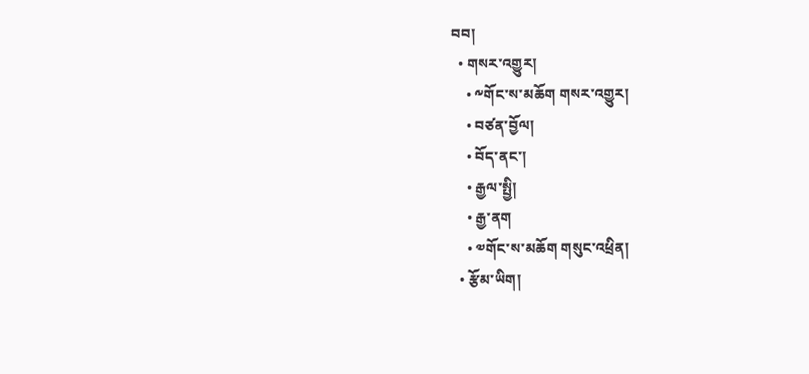བབ།
  • གསར་འགྱུར།
    • ༸གོང་ས་མཆོག གསར་འགྱུར།
    • བཙན་བྱོལ།
    • བོད་ནང་།
    • རྒྱལ་སྤྱི།
    • རྒྱ་ནག
    • ༧གོང་ས་མཆོག གསུང་འཕྲིན།
  • རྩོམ་ཡིག།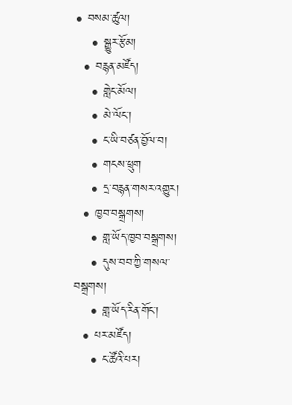• བསམ་ཚུལ།
    • སྒྱུར་རྩོམ།
  • བརྙན་མཛོད།
    • གླེང་མོལ།
    • མེ་ལོང་།
    • ང་ཡི་བཙན་བྱོལ་བ།
    • གངས་ཕྲུག
    • དྲ་བརྙན་གསར་འགྱུར།
  • ཁྱབ་བསྒྲགས།
    • གླ་ཡོད་ཁྱབ་བསྒྲགས།
    • དུས་བབ་ཀྱི་གསལ་བསྒྲགས།
    • གླ་ཡོད་རིན་གོང་།
  • པར་མཛོད།
    • ང་ཚོའི་པར།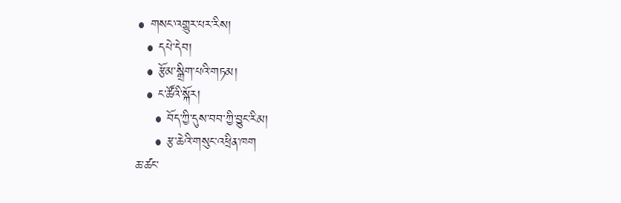• གསང་འགྱུར་པར་རིས།
  • དཔེ་དེབ།
  • རྩོམ་སྒྲིག་པའི་གཏམ།
  • ང་ཚོའི་སྐོར།
    • བོད་ཀྱི་དུས་བབ་ཀྱི་བྱུང་རིམ།
    • རྩ་ཆེའི་གསུང་འཕྲིན་ཁག
ཆ་ཚང་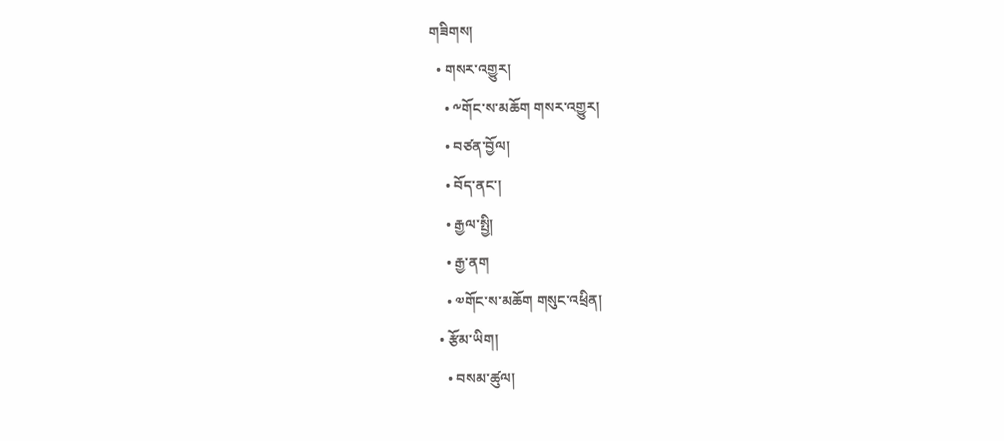གཟིགས།
  • གསར་འགྱུར།
    • ༸གོང་ས་མཆོག གསར་འགྱུར།
    • བཙན་བྱོལ།
    • བོད་ནང་།
    • རྒྱལ་སྤྱི།
    • རྒྱ་ནག
    • ༧གོང་ས་མཆོག གསུང་འཕྲིན།
  • རྩོམ་ཡིག།
    • བསམ་ཚུལ།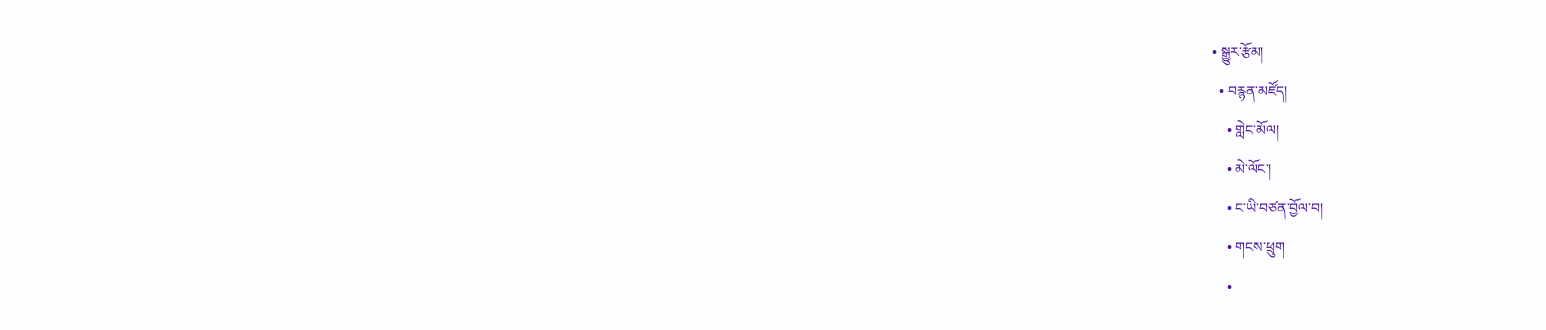• སྒྱུར་རྩོམ།
  • བརྙན་མཛོད།
    • གླེང་མོལ།
    • མེ་ལོང་།
    • ང་ཡི་བཙན་བྱོལ་བ།
    • གངས་ཕྲུག
    •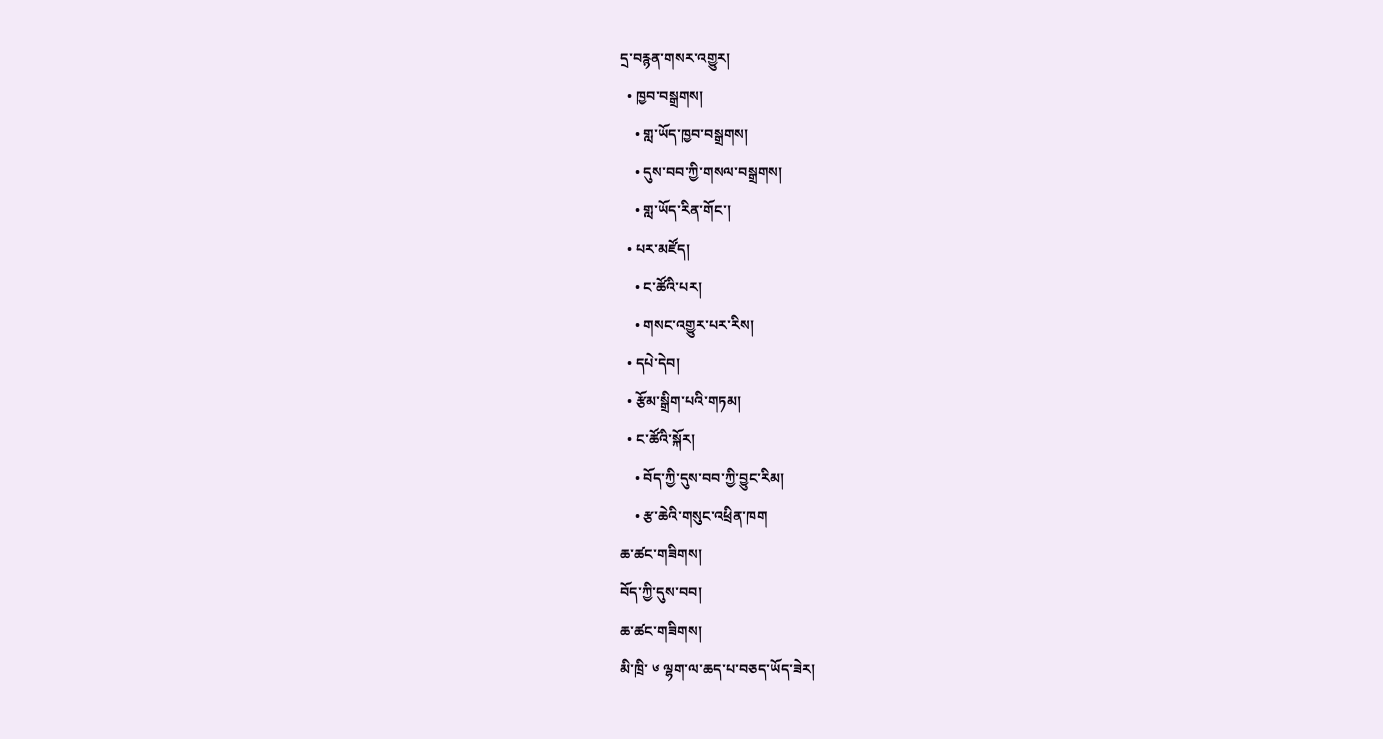དྲ་བརྙན་གསར་འགྱུར།
  • ཁྱབ་བསྒྲགས།
    • གླ་ཡོད་ཁྱབ་བསྒྲགས།
    • དུས་བབ་ཀྱི་གསལ་བསྒྲགས།
    • གླ་ཡོད་རིན་གོང་།
  • པར་མཛོད།
    • ང་ཚོའི་པར།
    • གསང་འགྱུར་པར་རིས།
  • དཔེ་དེབ།
  • རྩོམ་སྒྲིག་པའི་གཏམ།
  • ང་ཚོའི་སྐོར།
    • བོད་ཀྱི་དུས་བབ་ཀྱི་བྱུང་རིམ།
    • རྩ་ཆེའི་གསུང་འཕྲིན་ཁག
ཆ་ཚང་གཟིགས།
བོད་ཀྱི་དུས་བབ།
ཆ་ཚང་གཟིགས།
མི་ཁྲི་ ༦ ལྷག་ལ་ཆད་པ་བཅད་ཡོད་ཟེར།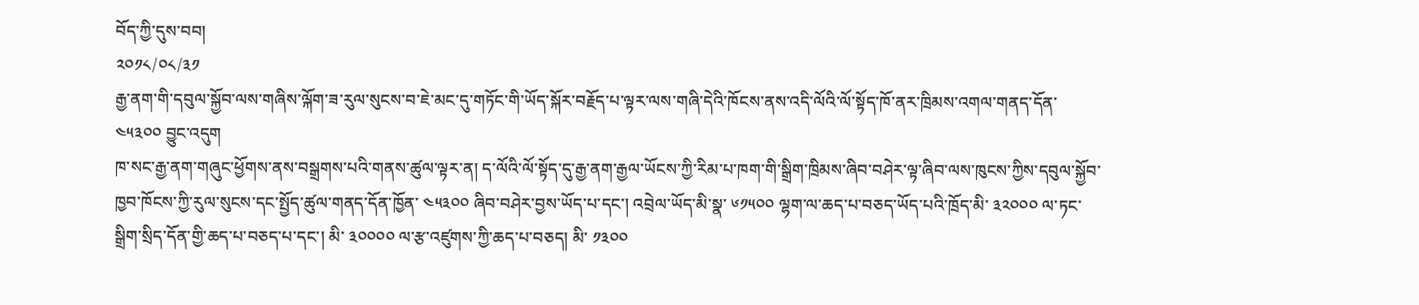བོད་ཀྱི་དུས་བབ།
༢༠༡༨/༠༨/༣༡
རྒྱ་ནག་གི་དབུལ་སྐྱོབ་ལས་གཞིས་ལྐོག་ཟ་རུལ་སུངས་བ་ཇེ་མང་དུ་གཏོང་གི་ཡོད་སྐོར་བརྗོད་པ་ལྟར་ལས་གཞི་དེའི་ཁོངས་ནས་འདི་ལོའི་ལོ་སྟོད་ཁོ་ནར་ཁྲིམས་འགལ་གནད་དོན་ ༤༥༣༠༠ བྱུང་འདུག
ཁ་སང་རྒྱ་ནག་གཞུང་ཕྱོགས་ནས་བསྒྲགས་པའི་གནས་ཚུལ་ལྟར་ན། ད་ལོའི་ལོ་སྟོད་དུ་རྒྱ་ནག་རྒྱལ་ཡོངས་ཀྱི་རིམ་པ་ཁག་གི་སྒྲིག་ཁྲིམས་ཞིབ་བཤེར་ལྟ་ཞིབ་ལས་ཁུངས་ཀྱིས་དབུལ་སྐྱོབ་ཁྱབ་ཁོངས་ཀྱི་རུལ་སུངས་དང་སྤྱོད་ཚུལ་གནད་དོན་ཁྱོན་ ༤༥༣༠༠ ཞིབ་བཤེར་བྱས་ཡོད་པ་དང་། འབྲེལ་ཡོད་མི་སྣ་ ༦༡༥༠༠ ལྷག་ལ་ཆད་པ་བཅད་ཡོད་པའི་ཁྲོད་མི་ ༣༢༠༠༠ ལ་ཏང་སྒྲིག་སྲིད་དོན་གྱི་ཆད་པ་བཅད་པ་དང་། མི་ ༣༠༠༠༠ ལ་རྩ་འཛུགས་ཀྱི་ཆད་པ་བཅད། མི་ ༡༣༠༠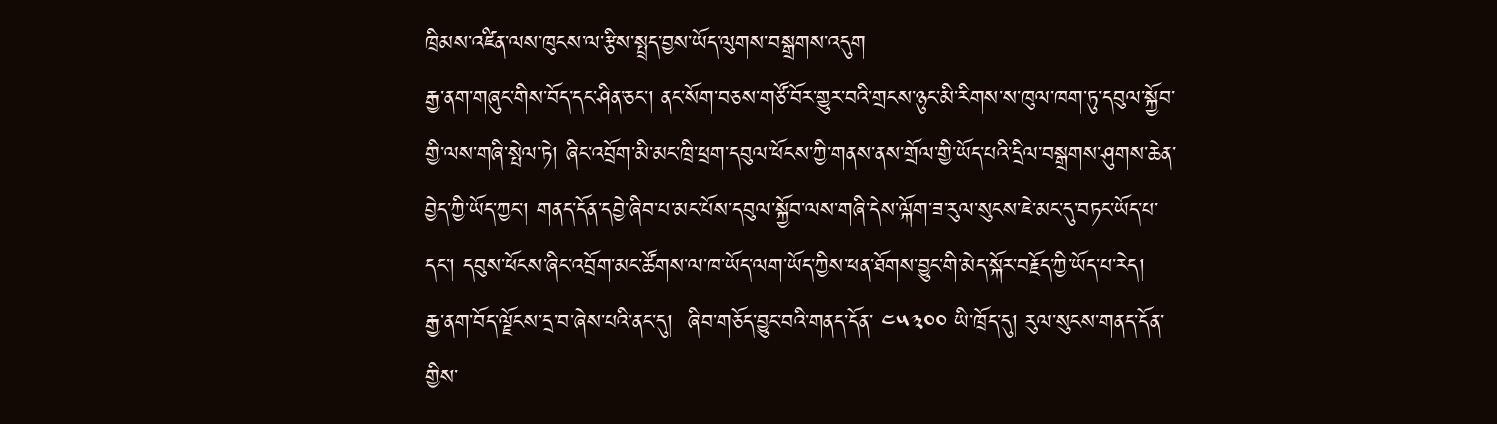ཁྲིམས་འཛིན་ལས་ཁུངས་ལ་རྩིས་སྤྲད་བྱས་ཡོད་ལུགས་བསྒྲགས་འདུག
རྒྱ་ནག་གཞུང་གིས་བོད་དང་ཤིན་ཅང་། ནང་སོག་བཅས་གཙོ་བོར་གྱུར་བའི་གྲངས་ཉུང་མི་རིགས་ས་ཁུལ་ཁག་ཏུ་དབུལ་སྐྱོབ་གྱི་ལས་གཞི་སྤེལ་ཏེ། ཞིང་འབྲོག་མི་མང་ཁྲི་ཕྲག་དབུལ་ཕོངས་ཀྱི་གནས་ནས་གྲོལ་གྱི་ཡོད་པའི་དྲིལ་བསྒྲགས་ཤུགས་ཆེན་བྱེད་ཀྱི་ཡོད་ཀྱང་། གནད་དོན་དབྱེ་ཞིབ་པ་མང་པོས་དབུལ་སྐྱོབ་ལས་གཞི་དེས་ལྐོག་ཟ་རུལ་སུངས་ཇེ་མང་དུ་བཏང་ཡོད་པ་དང་། དབུས་ཕོངས་ཞིང་འབྲོག་མང་ཚོགས་ལ་ཁ་ཡོད་ལག་ཡོད་ཀྱིས་ཕན་ཐོགས་བྱུང་གི་མེད་སྐོར་བརྗོད་ཀྱི་ཡོད་པ་རེད།
རྒྱ་ནག་བོད་ལྗོངས་དྲ་བ་ཞེས་པའི་ནང་དུ།  ཞིབ་གཅོད་བྱུང་བའི་གནད་དོན་ ༤༥༣༠༠ ཡི་ཁྲོད་དུ། རུལ་སུངས་གནད་དོན་གྱིས་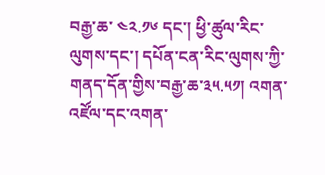བརྒྱ་ཆ་ ༤༢.༡༦ དང་། ཕྱི་ཚུལ་རིང་ལུགས་དང་། དཔོན་ངན་རིང་ལུགས་ཀྱི་གནད་དོན་གྱིས་བརྒྱ་ཆ་༣༥.༥༡། འགན་འཛོལ་དང་འགན་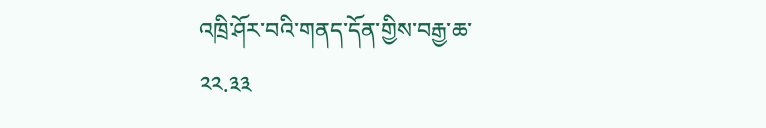འཁྲི་ཤོར་བའི་གནད་དོན་གྱིས་བརྒྱ་ཆ་ ༢༢.༣༣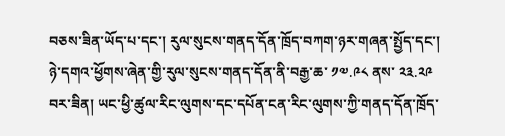བཅས་ཟིན་ཡོད་པ་དང་། རུལ་སུངས་གནད་དོན་ཁྲོད་བཀག་ཉར་གཞན་སྤྱོད་དང་། ཉེ་དགའ་ཕྱོགས་ཞེན་གྱི་རུལ་སུངས་གནད་དོན་ནི་བརྒྱ་ཆ་ ༡༧.༩༨ ནས་ ༢༣.༢༩ བར་ཟིན། ཡང་ཕྱི་ཚུལ་རིང་ལུགས་དང་དཔོན་ངན་རིང་ལུགས་ཀྱི་གནད་དོན་ཁྲོད་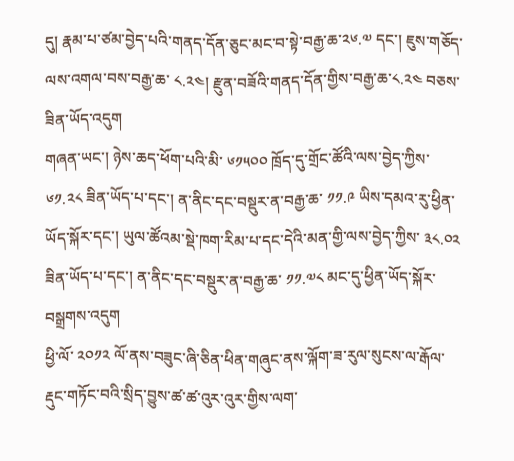དུ། རྣམ་པ་ཙམ་བྱེད་པའི་གནད་དོན་ཅུང་མང་བ་སྟེ་བརྒྱ་ཆ་༢༦.༧ དང་། ཇུས་གཅོད་ལས་འགལ་བས་བརྒྱ་ཆ་ ༨.༢༤། རྫུན་བཟོའི་གནད་དོན་གྱིས་བརྒྱ་ཆ་༨.༢༤ བཅས་ཟིན་ཡོད་འདུག
གཞན་ཡང་། ཉེས་ཆད་ཕོག་པའི་མི་ ༦༡༥༠༠ ཁྲོད་དུ་གྲོང་ཚོའི་ལས་བྱེད་ཀྱིས་ ༦༡.༢༨ ཟིན་ཡོད་པ་དང་། ན་ནིང་དང་བསྡུར་ན་བརྒྱ་ཆ་ ༡༡.༩ ཡིས་དམའ་རུ་ཕྱིན་ཡོད་སྐོར་དང་། ཡུལ་ཚོའམ་སྡེ་ཁག་རིམ་པ་དང་དེའི་མན་གྱི་ལས་བྱེད་ཀྱིས་ ༣༨.༠༢ ཟིན་ཡོད་པ་དང་། ན་ནིང་དང་བསྡུར་ན་བརྒྱ་ཆ་ ༡༡.༧༨ མང་དུ་ཕྱིན་ཡོད་སྐོར་བསྒྲགས་འདུག
ཕྱི་ལོ་ ༢༠༡༢ ལོ་ནས་བཟུང་ཞི་ཅིན་ཕིན་གཞུང་ནས་ལྐོག་ཟ་རུལ་སུངས་ལ་རྒོལ་རྡུང་གཏོང་བའི་སྲིད་བྱུས་ཚ་ཚ་འུར་འུར་གྱིས་ལག་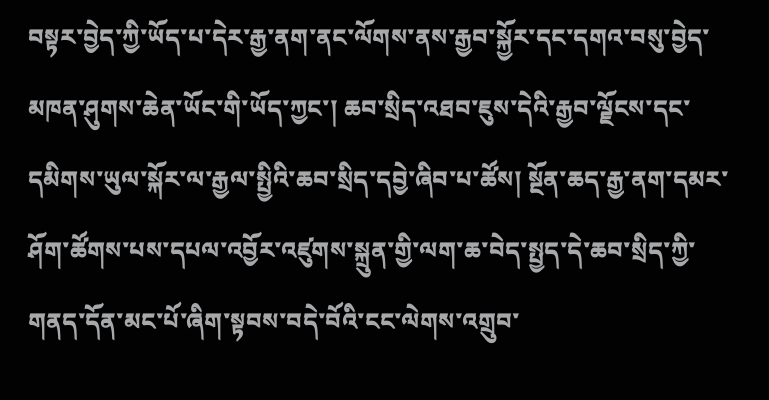བསྟར་བྱེད་ཀྱི་ཡོད་པ་དེར་རྒྱ་ནག་ནང་ལོགས་ནས་རྒྱབ་སྐྱོར་དང་དགའ་བསུ་བྱེད་མཁན་ཤུགས་ཆེན་ཡོང་གི་ཡོད་ཀྱང་། ཆབ་སྲིད་འཐབ་ཇུས་དེའི་རྒྱབ་ལྗོངས་དང་དམིགས་ཡུལ་སྐོར་ལ་རྒྱལ་སྤྱིའི་ཆབ་སྲིད་དབྱེ་ཞིབ་པ་ཚོས། སྔོན་ཆད་རྒྱ་ནག་དམར་ཤོག་ཚོགས་པས་དཔལ་འབྱོར་འཛུགས་སྐྲུན་གྱི་ལག་ཆ་བེད་སྤྱད་དེ་ཆབ་སྲིད་ཀྱི་གནད་དོན་མང་པོ་ཞིག་སྟབས་བདེ་བོའི་ངང་ལེགས་འགྲུབ་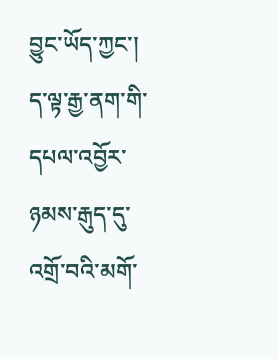བྱུང་ཡོད་ཀྱང་། ད་ལྟ་རྒྱ་ནག་གི་དཔལ་འབྱོར་ཉམས་རྒུད་དུ་འགྲོ་བའི་མགོ་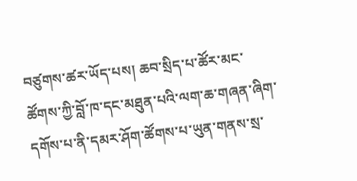བཙུགས་ཚར་ཡོད་པས། ཆབ་སྲིད་པ་ཚོར་མང་ཚོགས་ཀྱི་བློ་ཁ་དང་མཐུན་པའི་ལག་ཆ་གཞན་ཞིག་དགོས་པ་ནི་དམར་ཤོག་ཚོགས་པ་ཡུན་གནས་སྲ་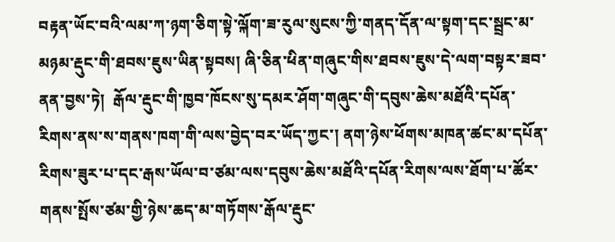བརྟན་ཡོང་བའི་ལམ་ཀ་ཉག་ཅིག་སྟེ་ལྐོག་ཟ་རུལ་སུངས་ཀྱི་གནད་དོན་ལ་སྟག་དང་སྦྲང་མ་མཉམ་རྡུང་གི་ཐབས་ཇུས་ཡིན་སྟབས། ཞི་ཅིན་ཕིན་གཞུང་གིས་ཐབས་ཇུས་དེ་ལག་བསྟར་ཟབ་ནན་བྱས་ཏེ།  རྒོལ་རྡུང་གི་ཁྱབ་ཁོངས་སུ་དམར་ཤོག་གཞུང་གི་དབུས་ཆེས་མཐོའི་དཔོན་རིགས་ནས་ས་གནས་ཁག་གི་ལས་བྱེད་བར་ཡོད་ཀྱང་། ནག་ཉེས་ཕོགས་མཁན་ཚང་མ་དཔོན་རིགས་ཟུར་པ་དང་རྒས་ཡོལ་བ་ཙམ་ལས་དབུས་ཆེས་མཐོའི་དཔོན་རིགས་ལས་ཐོག་པ་ཚོར་གནས་སྤོས་ཙམ་གྱི་ཉེས་ཆད་མ་གཏོགས་རྒོལ་རྡུང་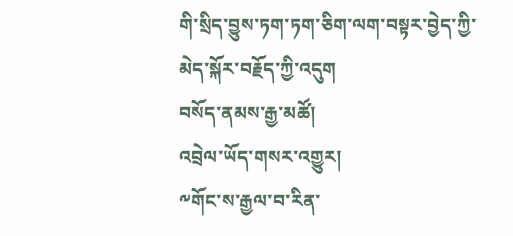གི་སྲིད་བྱུས་ཏག་ཏག་ཅིག་ལག་བསྟར་བྱེད་ཀྱི་མེད་སྐོར་བརྗོད་ཀྱི་འདུག
བསོད་ནམས་རྒྱ་མཚོ།
འབྲེལ་ཡོད་གསར་འགྱུར།
༸གོང་ས་རྒྱལ་བ་རིན་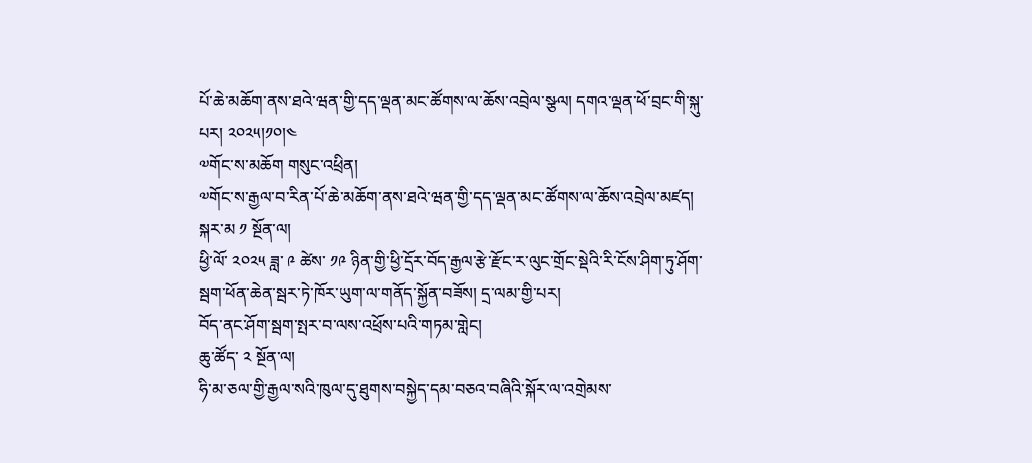པོ་ཆེ་མཆོག་ནས་ཐའེ་ཝན་གྱི་དད་ལྡན་མང་ཚོགས་ལ་ཆོས་འབྲེལ་སྩལ། དགའ་ལྡན་ཕོ་བྲང་གི་སྐུ་པར། ༢༠༢༥།༡༠།༤
༧གོང་ས་མཆོག གསུང་འཕྲིན།
༧གོང་ས་རྒྱལ་བ་རིན་པོ་ཆེ་མཆོག་ནས་ཐའེ་ཝན་གྱི་དད་ལྡན་མང་ཚོགས་ལ་ཆོས་འབྲེལ་མཛད།
སྐར་མ ༡ སྔོན་ལ།
ཕྱི་ལོ་ ༢༠༢༥ ཟླ་ ༩ ཚེས་ ༡༩ ཉིན་གྱི་ཕྱི་དྲོར་བོད་རྒྱལ་རྩེ་རྫོང་ར་ལུང་གྲོང་སྡེའི་རི་ངོས་ཤིག་ཏུ་ཤོག་སྦག་ཕོན་ཆེན་སྦར་ཏེ་ཁོར་ཡུག་ལ་གནོད་སྐྱོན་བཟོས། དྲ་ལམ་གྱི་པར།
བོད་ནང་ཤོག་སྦག་སྤར་བ་ལས་འཕྲོས་པའི་གཏམ་གླེང།
ཆུ་ཚོད་ ༢ སྔོན་ལ།
ཧི་མ་ཅལ་གྱི་རྒྱལ་སའི་ཁུལ་དུ་ཐུགས་བསྐྱེད་དམ་བཅའ་བཞིའི་སྐོར་ལ་འགྲེམས་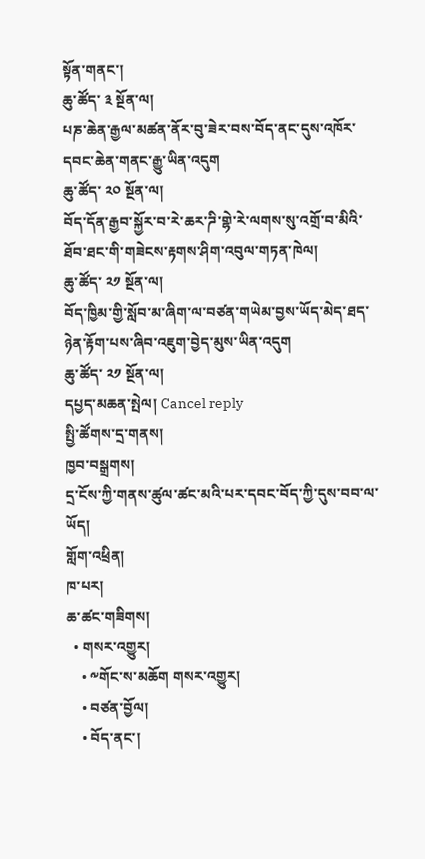སྟོན་གནང་།
ཆུ་ཚོད་ ༣ སྔོན་ལ།
པཎ་ཆེན་རྒྱལ་མཚན་ནོར་བུ་ཟེར་བས་བོད་ནང་དུས་འཁོར་དབང་ཆེན་གནང་རྒྱུ་ཡིན་འདུག
ཆུ་ཚོད་ ༢༠ སྔོན་ལ།
བོད་དོན་རྒྱབ་སྐྱོར་བ་རེ་ཆར་ཌི་གྷེ་རེ་ལགས་སུ་འགྲོ་བ་མིའི་ཐོབ་ཐང་གི་གཟེངས་རྟགས་ཤིག་འབུལ་གཏན་ཁེལ།
ཆུ་ཚོད་ ༢༡ སྔོན་ལ།
བོད་ཁྱིམ་གྱི་སློབ་མ་ཞིག་ལ་བཙན་གཡེམ་བྱས་ཡོད་མེད་ཐད་ཉེན་རྟོག་པས་ཞིབ་འཇུག་བྱེད་མུས་ཡིན་འདུག
ཆུ་ཚོད་ ༢༡ སྔོན་ལ།
དཔྱད་མཆན་སྤེལ། Cancel reply
སྤྱི་ཚོགས་དྲ་གནས།
ཁྱབ་བསྒྲགས།
དྲ་ངོས་ཀྱི་གནས་ཚུལ་ཚང་མའི་པར་དབང་བོད་ཀྱི་དུས་བབ་ལ་ཡོད།
གློག་འཕྲིན།
ཁ་པར།
ཆ་ཚང་གཟིགས།
  • གསར་འགྱུར།
    • ༸གོང་ས་མཆོག གསར་འགྱུར།
    • བཙན་བྱོལ།
    • བོད་ནང་།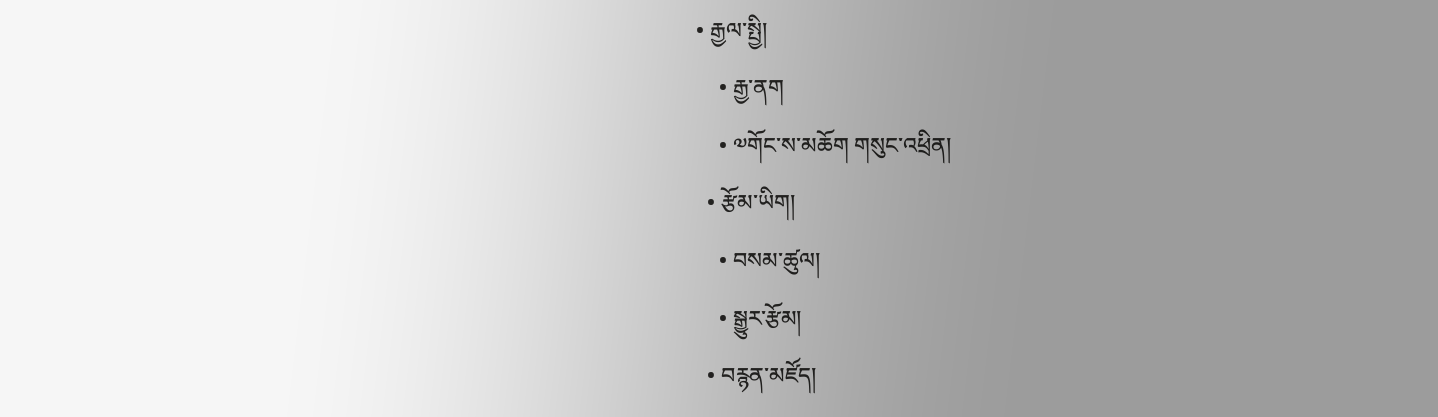• རྒྱལ་སྤྱི།
    • རྒྱ་ནག
    • ༧གོང་ས་མཆོག གསུང་འཕྲིན།
  • རྩོམ་ཡིག།
    • བསམ་ཚུལ།
    • སྒྱུར་རྩོམ།
  • བརྙན་མཛོད།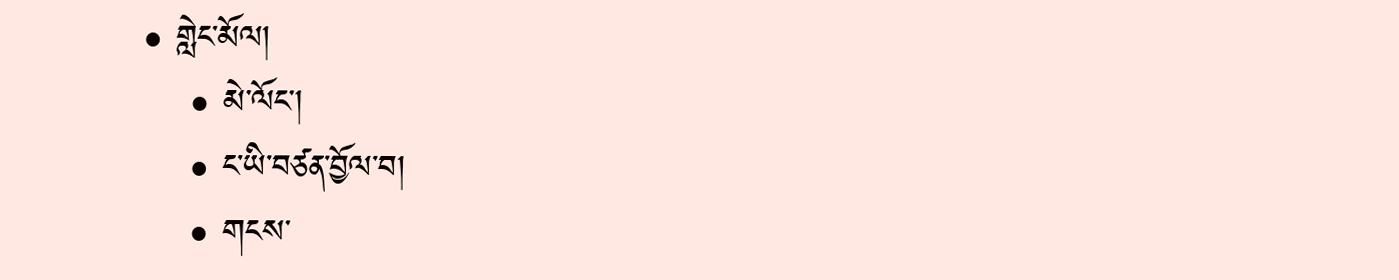• གླེང་མོལ།
    • མེ་ལོང་།
    • ང་ཡི་བཙན་བྱོལ་བ།
    • གངས་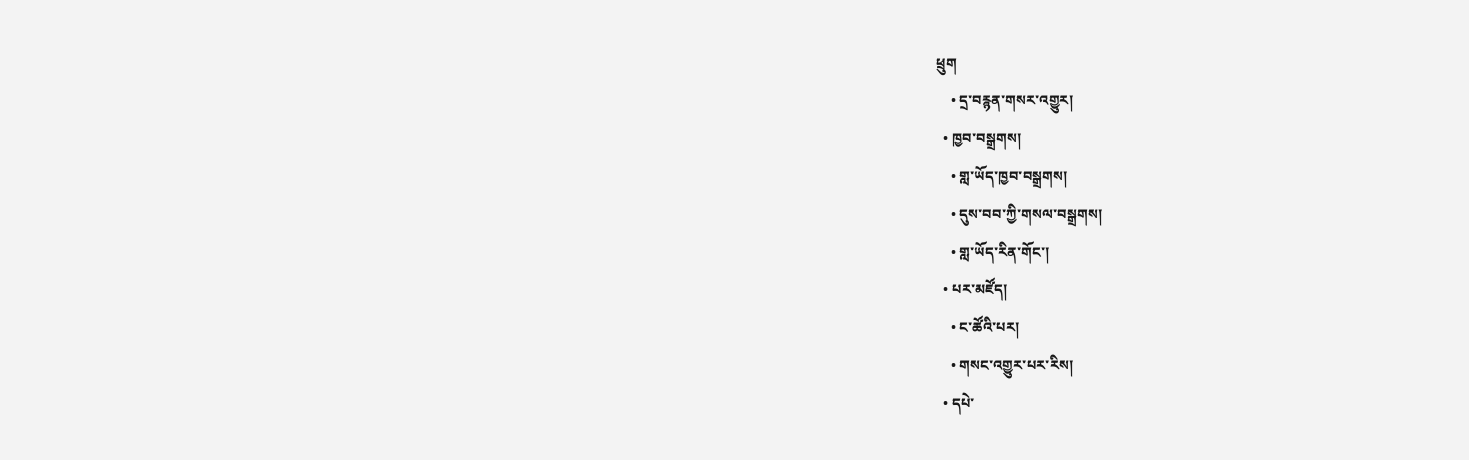ཕྲུག
    • དྲ་བརྙན་གསར་འགྱུར།
  • ཁྱབ་བསྒྲགས།
    • གླ་ཡོད་ཁྱབ་བསྒྲགས།
    • དུས་བབ་ཀྱི་གསལ་བསྒྲགས།
    • གླ་ཡོད་རིན་གོང་།
  • པར་མཛོད།
    • ང་ཚོའི་པར།
    • གསང་འགྱུར་པར་རིས།
  • དཔེ་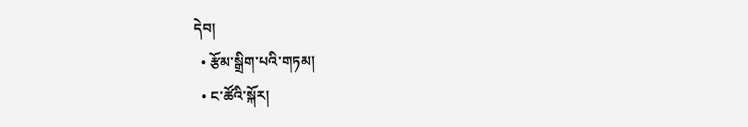དེབ།
  • རྩོམ་སྒྲིག་པའི་གཏམ།
  • ང་ཚོའི་སྐོར།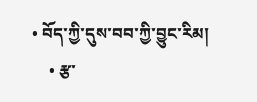• བོད་ཀྱི་དུས་བབ་ཀྱི་བྱུང་རིམ།
    • རྩ་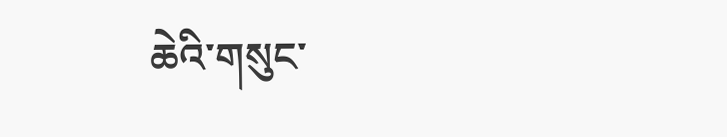ཆེའི་གསུང་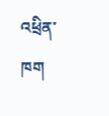འཕྲིན་ཁག